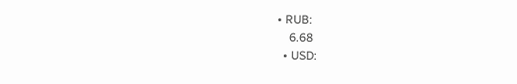• RUB:
    6.68
  • USD: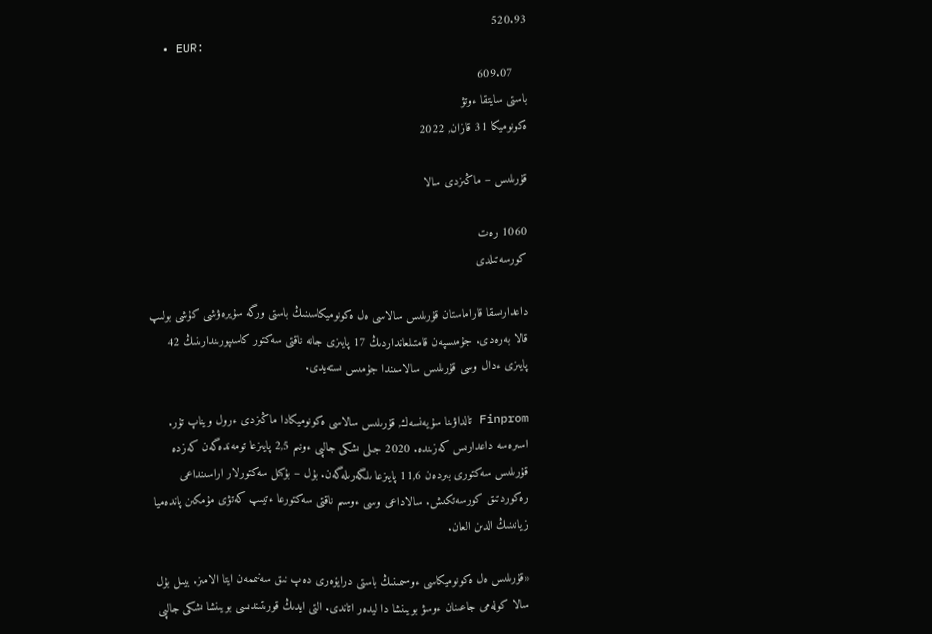520.93
  • EUR:
    609.07
باستى سايتقا ءوتۋ
ەكونوميكا 31 قازان, 2022

قۇرىلىس – ماڭىزدى سالا

1060 رەت
كورسەتىلدى

داعدارىسقا قاراماستان قۇرىلىس سالاسى ەل ەكونوميكاسىنىڭ باستى ورگە سۇيرەۋشى كۇشى بولىپ قالا بەرەدى. جۇمىسپەن قامتىلعانداردىڭ 17 پايىزى جانە ناقتى سەكتور كاسىپورىندارىنىڭ 42 پايىزى ءدال وسى قۇرىلىس سالاسىندا جۇمىس ىستەيدى.

Finprom تالداۋىنا سۇيەنسەك, قۇرىلىس سالاسى ەكونوميكادا ماڭىزدى ءرول ويناپ تۇر. اسىرەسە داعدارىس كەزىندە. 2020 جىلى ىشكى جالپى ءونىم 2,5 پايىزعا تومەندەگەن كەزدە قۇرىلىس سەكتورى بىردەن 11,6 پايىزعا ىلگەرىلەگەن. بۇل – بۇكىل سەكتورلار اراسىنداعى رەكوردتىق كورسەتكىش. سالاداعى وسى ءوسىم ناقتى سەكتورعا ءتيىپ كەتۋى مۇمكىن پاندەميا زيانىنىڭ الدىن العان.

«قۇرىلىس ەل ەكونوميكاسى ءوسىمىنىڭ باستى درايۆەرى دەپ نىق سەنىممەن ايتا الامىز. بيىل بۇل سالا كولەمى جاعىنان ءوسۋ بويىنشا دا ليدەر اتاندى. التى ايدىڭ قورىتىندىسى بويىنشا ىشكى جالپى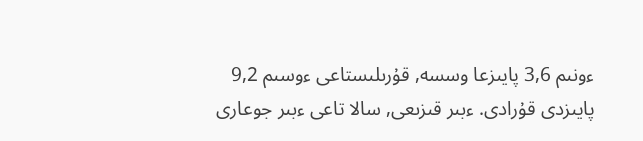ءونىم 3,6 پايىزعا وسسە, قۇرىلىستاعى ءوسىم 9,2 پايىزدى قۇرادى. ءبىر قىزىعى, سالا تاعى ءبىر جوعارى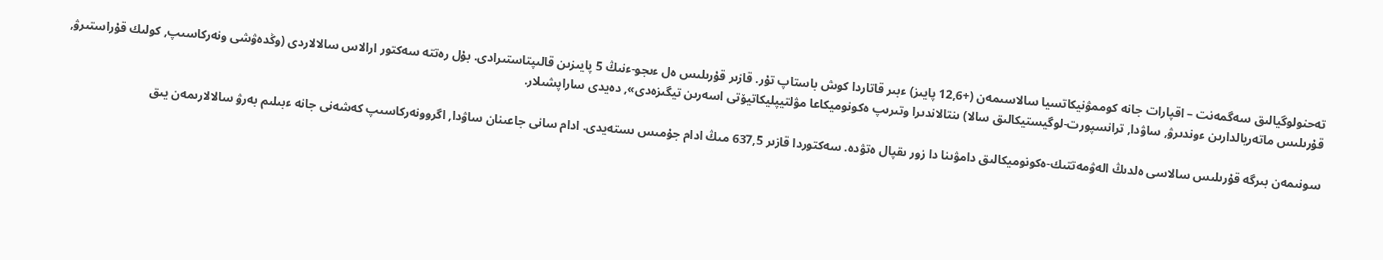تەحنولوگيالىق سەگمەنت – اقپارات جانە كوممۋنيكاتسيا سالاسىمەن (+12,6 پايىز) ءبىر قاتاردا كوش باستاپ تۇر. قازىر قۇرىلىس ەل ءىجو-ءنىڭ 5 پايىزىن قالىپتاستىرادى. بۇل رەتتە سەكتور ارالاس سالالاردى (وڭدەۋشى ونەركاسىپ, كولىك قۇراستىرۋ, قۇرىلىس ماتەريالدارىن ءوندىرۋ, ساۋدا, ترانسپورت-لوگيستيكالىق سالا) ىنتالاندىرا وتىرىپ ەكونوميكاعا مۋلتيپليكاتيۆتى اسەرىن تيگىزەدى», دەيدى ساراپشىلار.

سونىمەن بىرگە قۇرىلىس سالاسى ەلدىڭ الەۋمەتتىك-ەكونوميكالىق دامۋىنا دا زور ىقپال ەتۋدە. سەكتوردا قازىر 637,5 مىڭ ادام جۇمىس ىستەيدى. ادام سانى جاعىنان ساۋدا, اگروونەركاسىپ كەشەنى جانە ءبىلىم بەرۋ سالالارىمەن يىق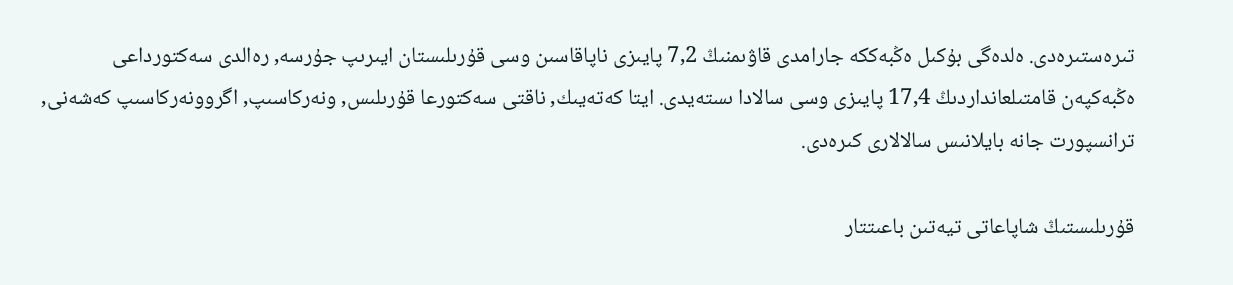تىرەستىرەدى. ەلدەگى بۇكىل ەڭبەككە جارامدى قاۋىمنىڭ 7,2 پايىزى ناپاقاسىن وسى قۇرىلىستان ايىرىپ جۇرسە, رەالدى سەكتورداعى ەڭبەكپەن قامتىلعانداردىڭ 17,4 پايىزى وسى سالادا ىستەيدى. ايتا كەتەيىك, ناقتى سەكتورعا قۇرىلىس, ونەركاسىپ, اگروونەركاسىپ كەشەنى, ترانسپورت جانە بايلانىس سالالارى كىرەدى.

قۇرىلىستىڭ شاپاعاتى تيەتىن باعىتتار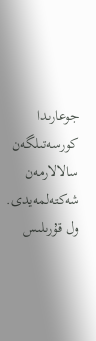جوعارىدا كورسەتىلگەن سالالارمەن شەكتەلمەيدى. ول قۇرىلىس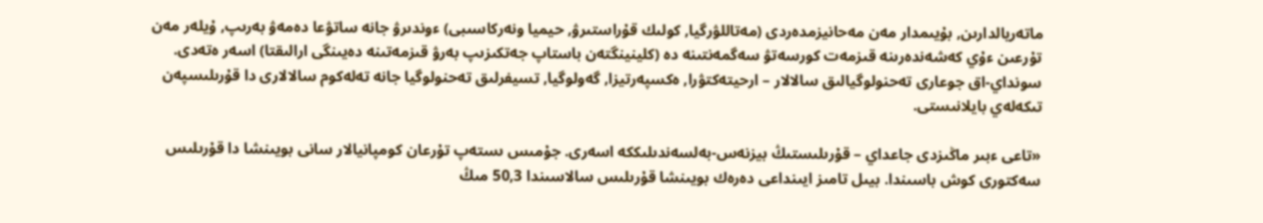ماتەريالدارىن, بۇيىمدار مەن مەحانيزمدەردى (مەتاللۋرگيا, كولىك قۇراستىرۋ, حيميا ونەركاسىبى) ءوندىرۋ جانە ساتۋعا دەمەۋ بەرىپ, ۇيلەر مەن تۇرعىن ءۇي كەشەندەرىنە قىزمەت كورسەتۋ سەگمەنتىنە دە (كلينينگتەن باستاپ جەتكىزىپ بەرۋ قىزمەتىنە دەيىنگى ارالىقتا) اسەر ەتەدى. سونداي-اق جوعارى تەحنولوگيالىق سالالار – ارحيتەكتۋرا, ەكسپەرتيزا, گەولوگيا, تسيفرلىق تەحنولوگيا جانە تەلەكوم سالالارى دا قۇرىلىسپەن تىكەلەي بايلانىستى.

«تاعى ءبىر ماڭىزدى جاعداي – قۇرىلىستىڭ بيزنەس-بەلسەندىلىككە اسەرى. جۇمىس ىستەپ تۇرعان كومپانيالار سانى بويىنشا دا قۇرىلىس سەكتورى كوش باسىندا. بيىل تامىز ايىنداعى دەرەك بويىنشا قۇرىلىس سالاسىندا 50,3 مىڭ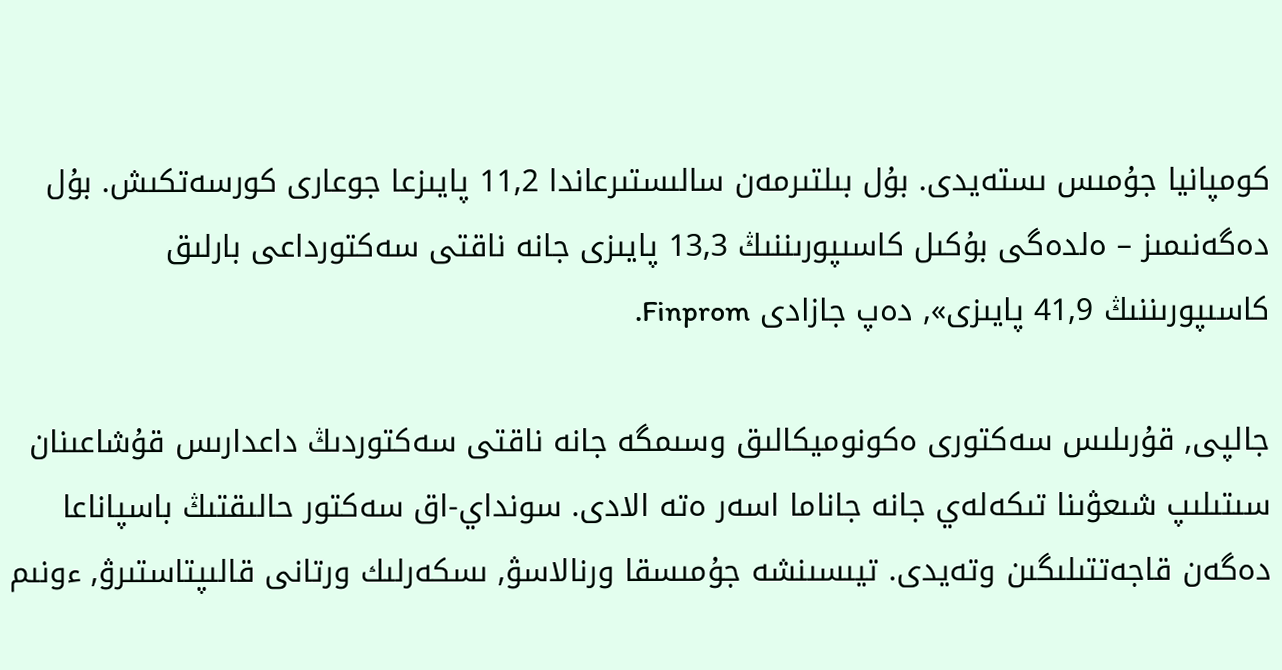كومپانيا جۇمىس ىستەيدى. بۇل بىلتىرمەن سالىستىرعاندا 11,2 پايىزعا جوعارى كورسەتكىش. بۇل دەگەنىمىز – ەلدەگى بۇكىل كاسىپورىننىڭ 13,3 پايىزى جانە ناقتى سەكتورداعى بارلىق كاسىپورىننىڭ 41,9 پايىزى», دەپ جازادى Finprom.

جالپى, قۇرىلىس سەكتورى ەكونوميكالىق وسىمگە جانە ناقتى سەكتوردىڭ داعدارىس قۇشاعىنان سىتىلىپ شىعۋىنا تىكەلەي جانە جاناما اسەر ەتە الادى. سونداي-اق سەكتور حالىقتىڭ باسپاناعا دەگەن قاجەتتىلىگىن وتەيدى. تيىسىنشە جۇمىسقا ورنالاسۋ, ىسكەرلىك ورتانى قالىپتاستىرۋ, ءونىم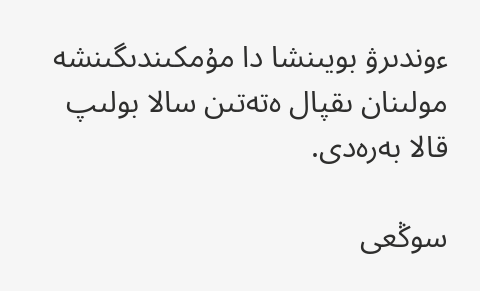ءوندىرۋ بويىنشا دا مۇمكىندىگىنشە مولىنان ىقپال ەتەتىن سالا بولىپ قالا بەرەدى.

سوڭعى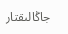جاڭالىقتار